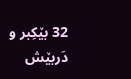32 بێکِبر و دَربێش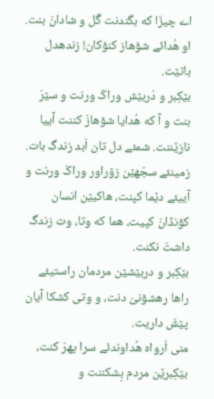اے چیزّا که بگندنت گَل و شادانَ بنت. او هُدائے شۆهاز کنۆکان! زندهدل باتێت.
بێکِبر و دَربێش وراکَ ورنت و سێرَ بنت و آ که هُدایا شۆهازَ کننت آییا نازێننت. شمئے دل تان اَبد زندگ بات.
زمینئے سجّهێن زۆراور وراکَ ورنت و آییئے دێما کپنت، هاکیێن انسان کۆنڈانَ کپیت، هما که وتا، وت زندگ داشتَ نکنت.
بێکِبر و دربێشێن مردمان راستیئے راها رهشۆنیَ دنت، و وتی کشکا آیان پێشَ داریت.
منی اَرواه هُداوندئے سرا پهرَ کنت، بێکِبرێن مردم بِشکننت و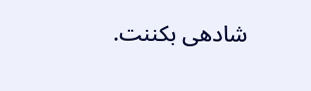شادهی بکننت.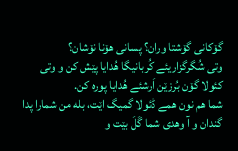گۆکانی گۆشتا وران؟ پسانی هۆنا نۆشان؟
وتی شُگرگزاریئے کُربانیگا هُدایا پێش کن و وتی کئولا گۆن بُرزێن اَرشئے هُدایا پوره کن.
شما هم نون همے ڈئولا گمیگ اێت، بله من شمارا پدا گندان و آ وهدی شما گَلَ بێت و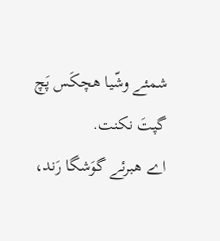شمئے وشّیا هچکَس پَچ گپتَ نکنت.
اے هبرئے گوَشگا رَند،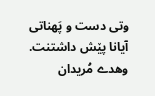وتی دست و پَهناتی آیانا پێش داشتنت. وهدے مُریدان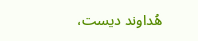هُداوند دیست،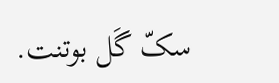سکّ گَل بوتنت.